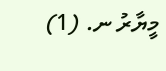މީޔާރު ނ. (1)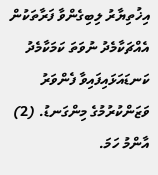އިޚުތިޔާރު ލިބިގެންވާ ފަރާތަކުން އެއްޗަކާމެދު ނުވަތަ ކަމަކާމެދު ކަނޑައަޅައިފައިވާ ފެންވަރު ވަޒަންކުރުމުގެ މިންގަނޑު. (2) އާންމު ހަމަ.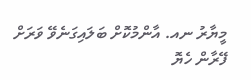މީޔާރު ނއ. އާންމުކޮށް ބަލައިގަނެވޭ ވަރަށް ފޭރާން ހެޔޮ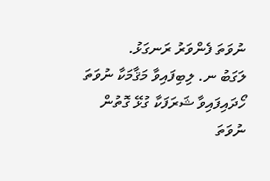ނުވަތަ ފެންވަރު ރަނގަޅު.
ލަގަބު ނ. ލިބިފައިވާ މަޤާމަކާ ނުވަތަ ހޯދައިފައިވާ ޝަރަފަކާ ގުޅޭ ގޮތުން ނުވަތަ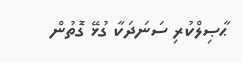ޙާޞިލްކުރި ސަނަދަކާ ގުޅޭ ގޮތުން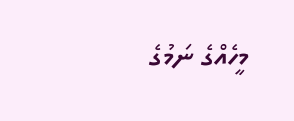މީހެއްގެ ނަމުގެ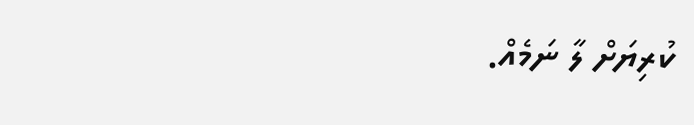ކުރިޔަށް ލާ ނަމެއް.